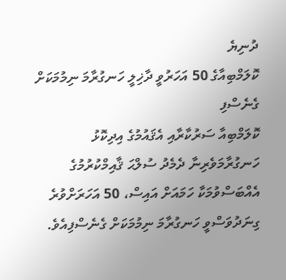ދުނިޔެ
ކޮލަމްބިއާގެ 50 އަހަރުވީ ދާޚިލީ ހަނގުރާމަ ނިމުމަކަށް ގެނެސްފި
ކޮލަމްބިއާ ސަރުކާރާއި އެޤައުމުގެ އިދިކޮޅު ހަނގުރާމަވެރިނާ ދެމެދު ސުލްޙަ ޤާއިމްކުރުމުގެ އެއްބަސްވުމަކާ ހަމައަށް އައިސް، 50 އަހަރަށްވުރެ ގިނަދުވަސްވީ ހަނގުރާމަ ނިމުމަކަށް ގެނެސްފިއެވެ.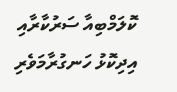ކޮލަމްބިއާ ސަރުކާރާއި އިދިކޮޅު ހަނގުރާމަވެރި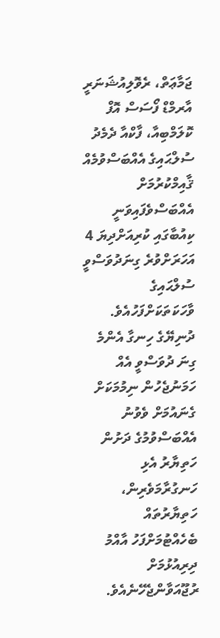ޖަމާޢަތް، ރެވޮލިއުޝަނަރީ އާރމްޑް ފޯސަސް އޮފް ކޮލަމްބިއާ، ފާކްއާ ދެމެދު ސުލްޙައިގެ އެއްބަސްވުމެއް ޤާއިމްކުރުމަށް އެއްބަސްވެފައިވަނީ ކިއުބާގައި ކުރިއަށްދިޔަ 4 އަހަރަށްވުރެ ގިނަދުވަސްވީ ސުލްޙައިގެ ވާހަކަތަކަށްފަހުއެވެ.
ދުނިޔޭގެ ހިނގާ އެންމެ ގިނަ ދުވަސްވީ އެއް ހަމަނުޖެހުން ނިމުމަކަށް ގެނައުމަށް ވެވުނު އެއްބަސްވުމުގެ ދަށުން ހަތިޔާރު އެޅި ހަނގުރާމަވެރިން، ހަތިޔާރުތައް ބެހެއްޓުމަށްފަހު އާއްމު ދިރިއުޅުމަށް ރުޖޫއަވާންޖެހޭނެއެވެ.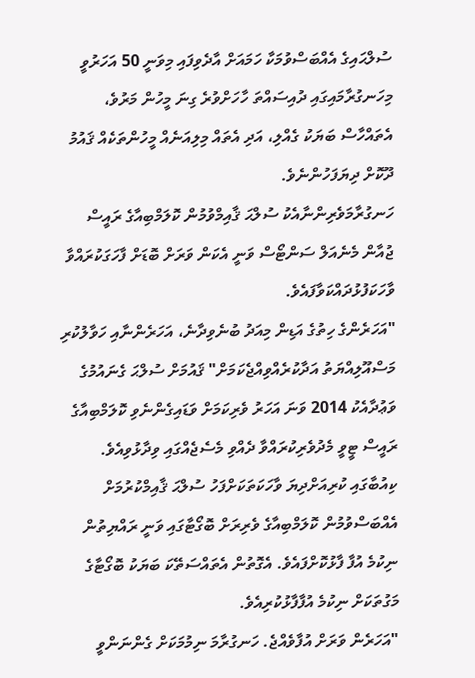ސުލްޙައިގެ އެއްބަސްވުމަކާ ހަމައަށް އާދެވިފައި މިވަނީ 50 އަހަރުވީ މިހަނގުރާމައިގައި ދުއިސައްތަ ހާހަށްވުރެ ގިނަ މީހުން މަރުވެ، އެތައްހާސް ބަޔަކު ގެއްލި، އަދި އެތައް މިލިއަނެއް މީހުންތަކެއް ޤައުމު ދޫކޮށް ދިޔަފަހުންނެވެ.
ހަނގުރާމަވެރިންނާއެކު ސުލްޙަ ޤާއިމްވުމުން ކޮލަމްބިއާގެ ރައީސް ޖުއާން މެނެއަލް ސަންޓޯސް ވަނީ އެކަން ވަރަށް ބޮޑަށް ފާހަގަކުރައްވާ ވާހަކަފުޅުދައްކަވާފައެވެ.
"އަހަރެންގެ ހިތުގެ އަޑިން މިއަދު ބުނެވިދާނެ، އަހަރެންނާއި ހަވާލުކުރި މަސްއޫލިއްޔަތު އަދާކުރެއްވިއްޖެކަމަށް" ޤައުމަށް ސުލްޙަ ގެނައުމުގެ ވަޢުދާއެކު 2014 ވަނަ އަހަރު ވެރިކަމަށް ވަޑައިގެންނެވި ކޮލަމްބިއާގެ ރައީސް ޓީވީ މެދުވެރިކުރައްވާ ދެއްވި މެސެޖެއްގައި ވިދާޅުވިއެވެ.
ކިއުބާގައި ކުރިއަށްދިޔަ ވާހަކަތަކަށްފަހު ސުލްޙަ ޤާއިމްކުރުމަށް އެއްބަސްވުމުން ކޮލަމްބިއާގެ ވެރިރަށް ބޮގޯޓާގައި ވަނީ ރައްޔިތުން ނިކުމެ އުފާ ފާޅުކޮށްފައެވެ. އެގޮތުން އެތައްސަތޭކަ ބަޔަކު ބޮގޯޓާގެ މަގުތަކަށް ނިކުމެ އުފާފާޅުކުރިއެވެ.
"އަހަރެން ވަރަށް އުފާވެއްޖެ. ހަނގުރާމަ ނިމުމަކަށް ގެންނަންވީ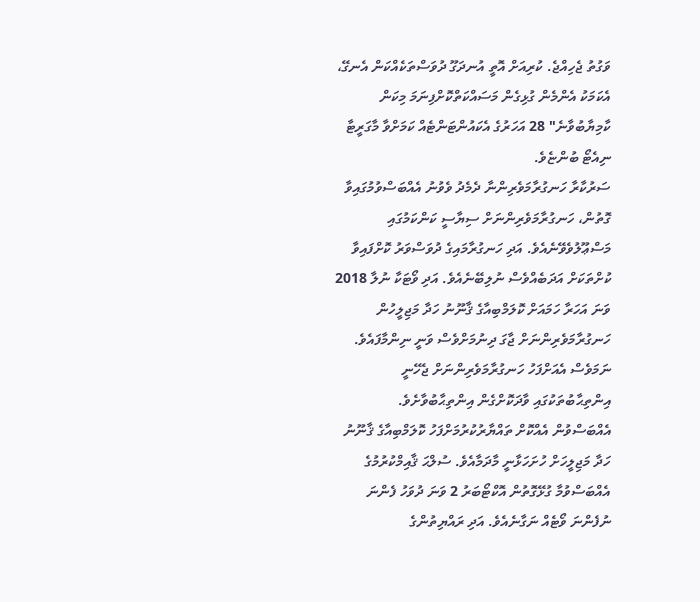ވަގުތު ޖެހިއްޖެ. ކުރިއަށް އޮތީ އުނދަގޫ ދުވަސްތަކެއްކަން އެނގޭ، އެކަމަކު އެންމެން ގުޅިގެން މަސައްކަތްކޮށްފިނަމަ މިކަން ކާމިޔާބުވާނެ" 28 އަހަރުގެ އެކައުންޓަންޓެއް ކަމަށްވާ މާގަރީޓާ ނިއެޓޯ ބުންޏެވެ.
ސަރުކާރާ ހަނގުރާމަވެރިންނާ ދެމެދު ވެވުނު އެއްބަސްވުމުގައިވާ ގޮތުން، ހަނގުރާމަވެރިންނަށް ސިޔާސީ ކަންކަމުގައި މަސްޢޫލުވެވޭނެއެވެ. އަދި ހަނގުރާމައިގެ ދުވަސްވަރު ކޮށްފައިވާ ކުށްތަކަށް އަދަބެއްވެސް ނުލިބޭނެއެވެ. އަދި ވޯޓަކާ ނުލާ 2018 ވަނަ އަހަރާ ހަމައަށް ކޮލަމްބިއާގެ ޤާނޫނު ހަދާ މަޖިލީހުން ހަނގުރާމަވެރިންނަށް ޖާގަ ދިނުމަށްވެސް ވަނީ ނިންމާފައެވެ. ނަމަވެސް އެއަށްފަހު ހަނގުރާމަވެރިންނަށް ޖެހޭނީ އިންތިޙާބުތަކުގައި ވާދަކޮށްގެން އިންތިޙާބުވާށެވެ.
އެއްބަސްވުން އެއްކޮށް ތައްޔާރުކުރުމަށްފަހު ކޮލަމްބިއާގެ ޤާނޫނު ހަދާ މަޖިލީހަށް ހުށަހަޅާނީ މާދަމާއެވެ. ސުލްޙަ ޤާއިމްކުރުމުގެ އެއްބަސްވުމާ ގުޅޭގޮތުން އޮކްޓޯބަރު 2 ވަނަ ދުވަހު ފެންނަ ނުފެންނަ ވޯޓެއް ނަގާނެއެވެ. އަދި ރައްޔިތުންގެ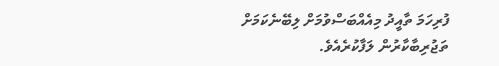ފުރިހަމަ ތާއީދު މިއެއްބަސްވުމަށް ލިބޭނެކަމަށް ތަޖުރިބާކާރުން ލަފާކުރެއެވެ.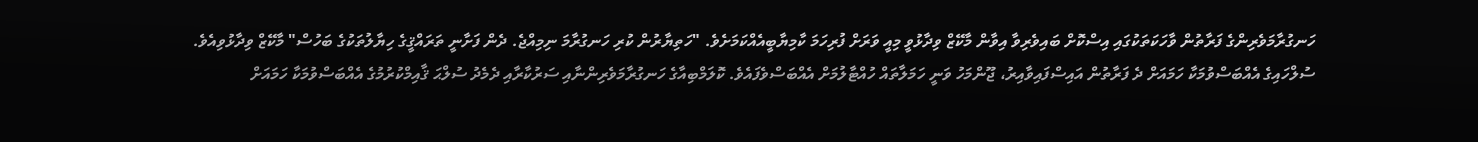ހަނގުރާމަވެރިންގެ ފަރާތުން ވާހަކަތަކުގައި އިސްކޮށް ބައިވެރިވާ އިވާން މާކޭޒް ވިދާޅުވީ މިއީ ވަރަށް ފުރިހަމަ ކާމިޔާބީއެއްކަމަށެވެ. "ހަތިޔާރުން ކުރި ހަނގުރާމަ ނިމިއްޖެ. ދެން ފަށާނީ ތަރައްޤީގެ ހިޔާލުތަކުގެ ބަހުސް" މާކޭޒް ވިދާޅުވިއެވެ.
ސުލްހައިގެ އެއްބަސްވުމަކާ ހަމައަށް ދެ ފަރާތުން އައިސްފައިވާއިރު، ޖޫންމަހު ވަނީ ހަމަލާތައް ހުއްޓާލުމަށް އެއްބަސްވެފައެވެ. ކޮލަމްބިއާގެ ހަނގުރާމަވެރިންނާއި ސަރުކާރާއި ދެމެދު ސުލްޙަ ޤާއިމްކުރުމުގެ އެއްބަސްވުމަކާ ހަމައަށް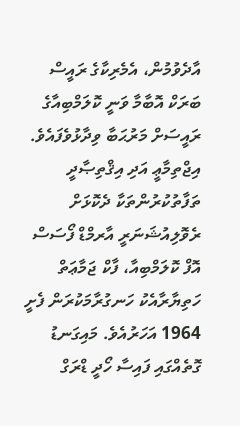އާދެވުމުން، އެމެރިކާގެ ރައީސް ބަރަކް އޮބާމާ ވަނީ ކޮލަމްބިއާގެ ރައީސަށް މަރުޙަބާ ވިދާޅުވެފައެވެ. އިޖްތިމާޢީ އަދި އިޤްތިޞާދީ ތަފާތުކުރުންތަކާ ދެކޮޅަށް ރެވޮލިއުޝަނަރީ އާރމްޑް ފޯސަސް އޮފް ކޮލަމްބިއާ، ފާކް ޖަމާޢަތް ހަތިޔާރާއެކު ހަނގުރާމަކުރަން ފެށީ 1964 އަހަރުއެވެ. މައިގަނޑު ގޮތެއްގައި ފައިސާ ހޯދީ ޑްރަގް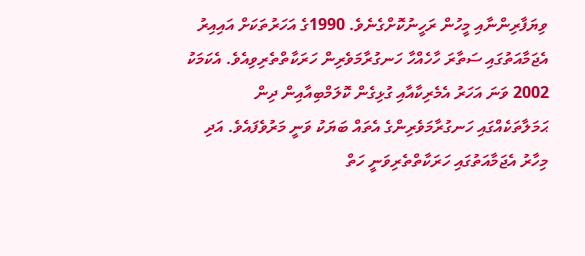ވިޔަފާރިންނާއި މީހުން ރަހީނުކޮށްގެނެވެ. 1990ގެ އަހަރުތަކަށް އައިއިރު އެޖަމާއަތުގައި ސަތާރަ ހާހެއްހާ ހަނގުރާމަވެރިން ހަރަކާތްތެރިވިއެވެ. އެކަމަކު 2002 ވަނަ އަހަރު އެމެރިކާއާއި ގުޅިގެން ކޮލަމްބިއާއިން ދިން ޙަމަލާތަކެއްގައި ހަނގުރާމަވެރިންގެ އެތައް ބަޔަކު ވަނީ މަރުވެފައެވެ. އަދި މިހާރު އެޖަމާއަތުގައި ހަރަކާތްތެރިވަނީ ހަތް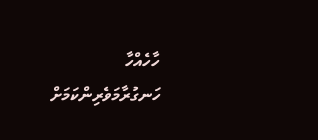ހާހެއްހާ ހަނގުރާމަވެރިންކަމަށް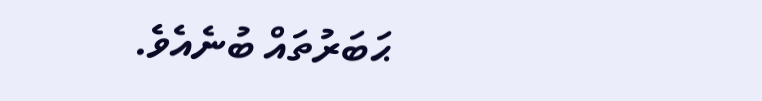ޙަބަރުތައް ބުނެއެވެ.